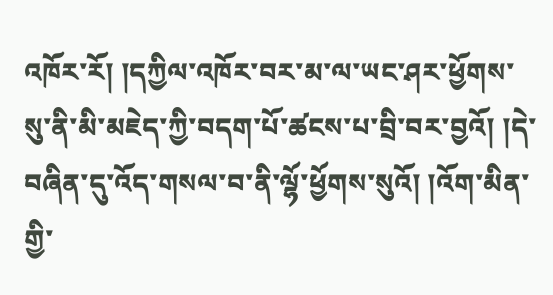འཁོར་རོ། །དཀྱིལ་འཁོར་བར་མ་ལ་ཡང་ཤར་ཕྱོགས་སུ་ནི་མི་མཇེད་ཀྱི་བདག་པོ་ཚངས་པ་བྲི་བར་བྱའོ། །དེ་བཞིན་དུ་འོད་གསལ་བ་ནི་ལྷོ་ཕྱོགས་སུའོ། །འོག་མིན་གྱི་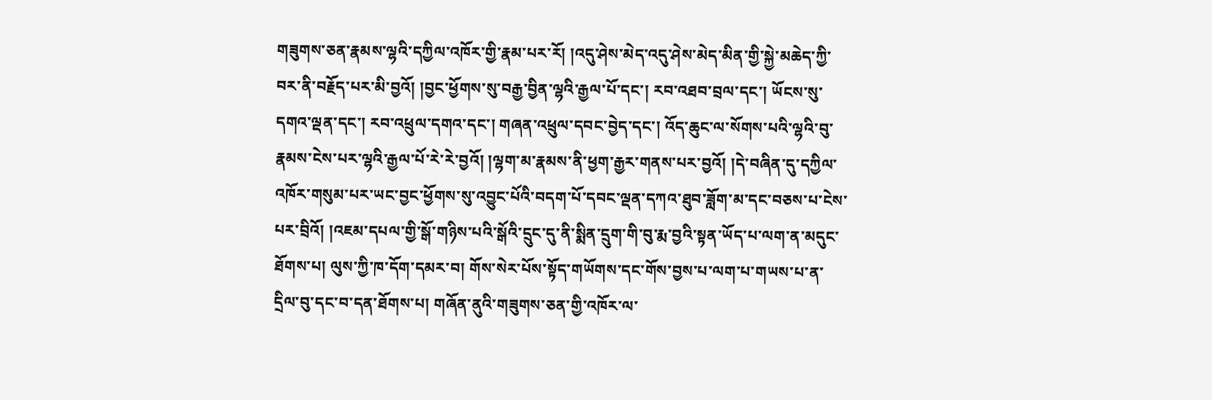གཟུགས་ཅན་རྣམས་ལྷའི་དཀྱིལ་འཁོར་གྱི་རྣམ་པར་རོ། །འདུ་ཤེས་མེད་འདུ་ཤེས་མེད་མིན་གྱི་སྐྱེ་མཆེད་ཀྱི་བར་ནི་བརྗོད་པར་མི་བྱའོ། །བྱང་ཕྱོགས་སུ་བརྒྱ་བྱིན་ལྷའི་རྒྱལ་པོ་དང་། རབ་འཐབ་བྲལ་དང་། ཡོངས་སུ་དགའ་ལྡན་དང་། རབ་འཕྲུལ་དགའ་དང་། གཞན་འཕྲུལ་དབང་བྱེད་དང་། འོད་ཆུང་ལ་སོགས་པའི་ལྷའི་བུ་རྣམས་ངེས་པར་ལྷའི་རྒྱལ་པོ་རེ་རེ་བྱའོ། །ལྷག་མ་རྣམས་ནི་ཕྱག་རྒྱར་གནས་པར་བྱའོ། །དེ་བཞིན་དུ་དཀྱིལ་འཁོར་གསུམ་པར་ཡང་བྱང་ཕྱོགས་སུ་འབྱུང་པོའི་བདག་པོ་དབང་ལྡན་དཀའ་ཐུབ་ཟློག་མ་དང་བཅས་པ་ངེས་པར་བྲིའོ། །འཇམ་དཔལ་གྱི་སྒོ་གཉིས་པའི་སྒོའི་དྲུང་དུ་ནི་སྨིན་དྲུག་གི་བུ་རྨ་བྱའི་སྟན་ཡོད་པ་ལག་ན་མདུང་ཐོགས་པ། ལུས་ཀྱི་ཁ་དོག་དམར་བ། གོས་སེར་པོས་སྟོད་གཡོགས་དང་གོས་བྱས་པ་ལག་པ་གཡས་པ་ན་དྲིལ་བུ་དང་བ་དན་ཐོགས་པ། གཞོན་ནུའི་གཟུགས་ཅན་གྱི་འཁོར་ལ་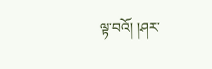ལྟ་བའོ། །ཤར་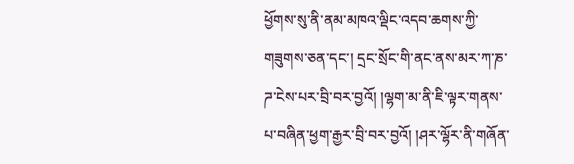ཕྱོགས་སུ་ནི་ནམ་མཁའ་ལྡིང་འདབ་ཆགས་ཀྱི་གཟུགས་ཅན་དང་། དྲང་སྲོང་གི་ནང་ནས་མར་ཀ་ཎ་ཌ་ངེས་པར་བྲི་བར་བྱའོ། །ལྷག་མ་ནི་ཇི་ལྟར་གནས་པ་བཞིན་ཕྱག་རྒྱར་བྲི་བར་བྱའོ། །ཤར་ལྷོར་ནི་གཞོན་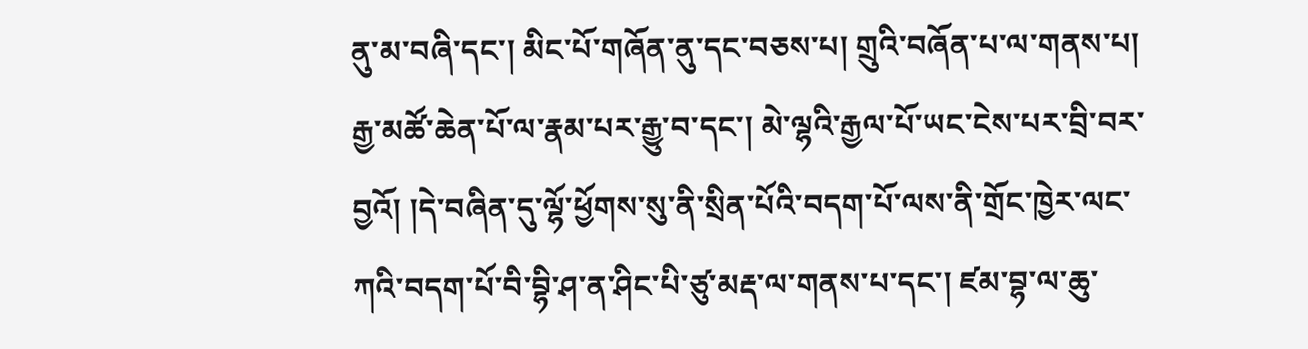ནུ་མ་བཞི་དང་། མིང་པོ་གཞོན་ནུ་དང་བཅས་པ། གྲུའི་བཞོན་པ་ལ་གནས་པ། རྒྱ་མཚོ་ཆེན་པོ་ལ་རྣམ་པར་རྒྱུ་བ་དང་། མེ་ལྷའི་རྒྱལ་པོ་ཡང་ངེས་པར་བྲི་བར་བྱའོ། །དེ་བཞིན་དུ་ལྷོ་ཕྱོགས་སུ་ནི་སྲིན་པོའི་བདག་པོ་ལས་ནི་གྲོང་ཁྱེར་ལང་ཀའི་བདག་པོ་བི་བྷི་ཤ་ན་ཤིང་པི་ཙུ་མརྡ་ལ་གནས་པ་དང་། ཛམ་བྷ་ལ་ཆུ་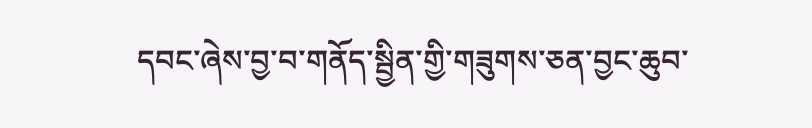དབང་ཞེས་བྱ་བ་གནོད་སྦྱིན་གྱི་གཟུགས་ཅན་བྱང་ཆུབ་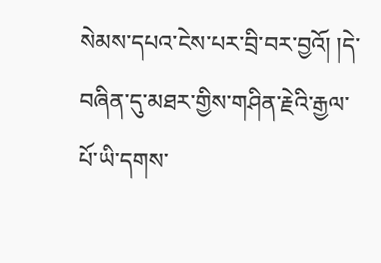སེམས་དཔའ་ངེས་པར་བྲི་བར་བྱའོ། །དེ་བཞིན་དུ་མཐར་གྱིས་གཤིན་རྗེའི་རྒྱལ་པོ་ཡི་དགས་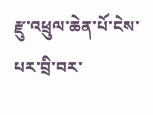རྫུ་འཕྲུལ་ཆེན་པོ་ངེས་པར་བྲི་བར་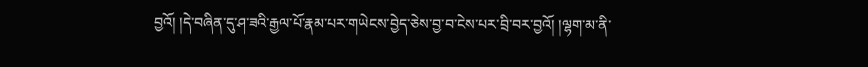བྱའོ། །དེ་བཞིན་དུ་ཤ་ཟའི་རྒྱལ་པོ་རྣམ་པར་གཡེངས་བྱེད་ཅེས་བྱ་བ་ངེས་པར་བྲི་བར་བྱའོ། །ལྷག་མ་ནི་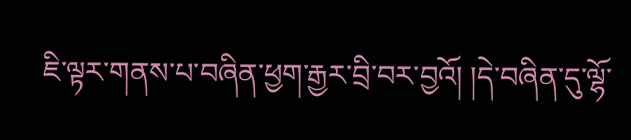ཇི་ལྟར་གནས་པ་བཞིན་ཕྱག་རྒྱར་བྲི་བར་བྱའོ། །དེ་བཞིན་དུ་ལྷོ་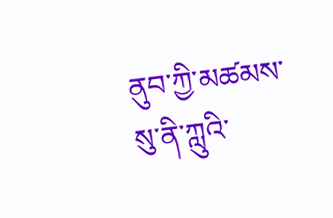ནུབ་ཀྱི་མཚམས་སུ་ནི་ཀླུའི་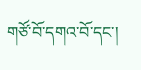གཙོ་བོ་དགའ་བོ་དང་།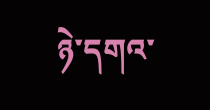ཉེ་དགའ་